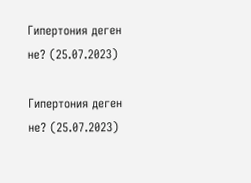Гипертония деген не? (25.07.2023)

Гипертония деген не? (25.07.2023)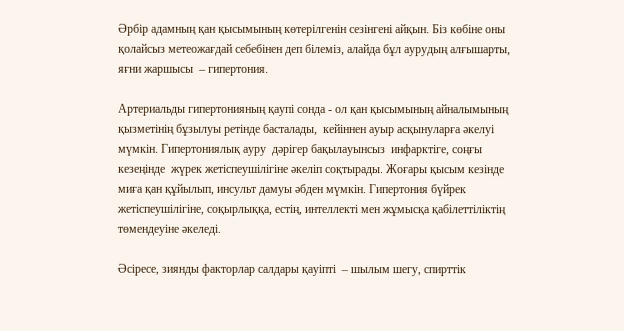Әрбір адамның қан қысымының көтерілгенін сезінгені айқын. Біз көбіне оны қолайсыз метеожағдай себебінен деп білеміз, алайда бұл аурудың алғышарты, яғни жаршысы  – гипертония.

Артериальды гипертонияның қаупі сонда - ол қан қысымының айналымының қызметінің бұзылуы ретінде басталады,  кейіннен ауыр асқынуларға әкелуі мүмкін. Гипертониялық ауру  дәрігер бақылауынсыз  инфарктіге, соңғы кезеңінде  жүрек жетіспеушілігіне әкеліп соқтырады. Жоғары қысым кезінде миға қан құйылып, инсульт дамуы әбден мүмкін. Гипертония бүйрек жетіспеушілігіне, соқырлыққа, естің, интеллекті мен жұмысқа қабілеттіліктің төмендеуіне әкеледі.

Әсіресе, зиянды факторлар салдары қауіпті  – шылым шегу, спирттік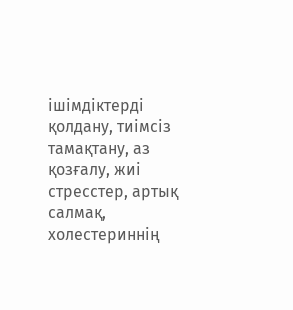ішімдіктерді қолдану, тиімсіз тамақтану, аз қозғалу, жиі стресстер, артық салмақ, холестериннің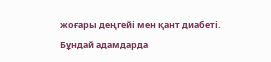жоғары деңгейі мен қант диабеті. Бұндай адамдарда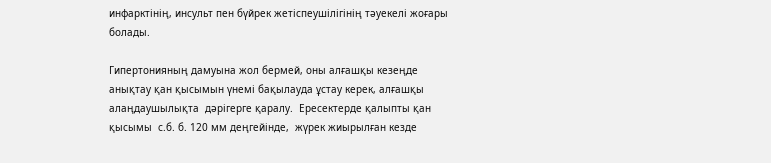инфарктінің, инсульт пен бүйрек жетіспеушілігінің тәуекелі жоғары болады.

Гипертонияның дамуына жол бермей, оны алғашқы кезеңде анықтау қан қысымын үнемі бақылауда ұстау керек, алғашқы алаңдаушылықта  дәрігерге қаралу.  Ересектерде қалыпты қан қысымы  с.б. б. 120 мм деңгейінде,  жүрек жиырылған кезде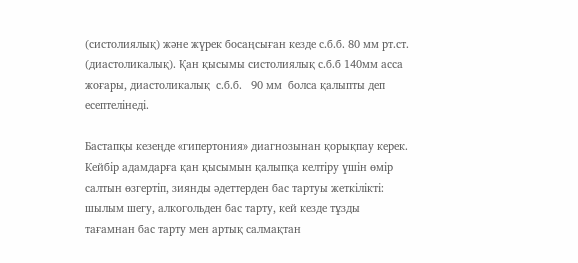(систолиялық) және жүрек босаңсыған кезде с.б.б. 80 мм рт.ст. (диастоликалық). Қан қысымы систолиялық с.б.б 140мм асса жоғары, диастоликалық  с.б.б.   90 мм  болса қалыпты деп есептелінеді.

Бастапқы кезеңде «гипертония» диагнозынан қорықпау керек. Кейбір адамдарға қан қысымын қалыпқа келтіру үшін өмір салтын өзгертіп, зиянды әдеттерден бас тартуы жеткілікті: шылым шегу, алкогольден бас тарту, кей кезде тұзды тағамнан бас тарту мен артық салмақтан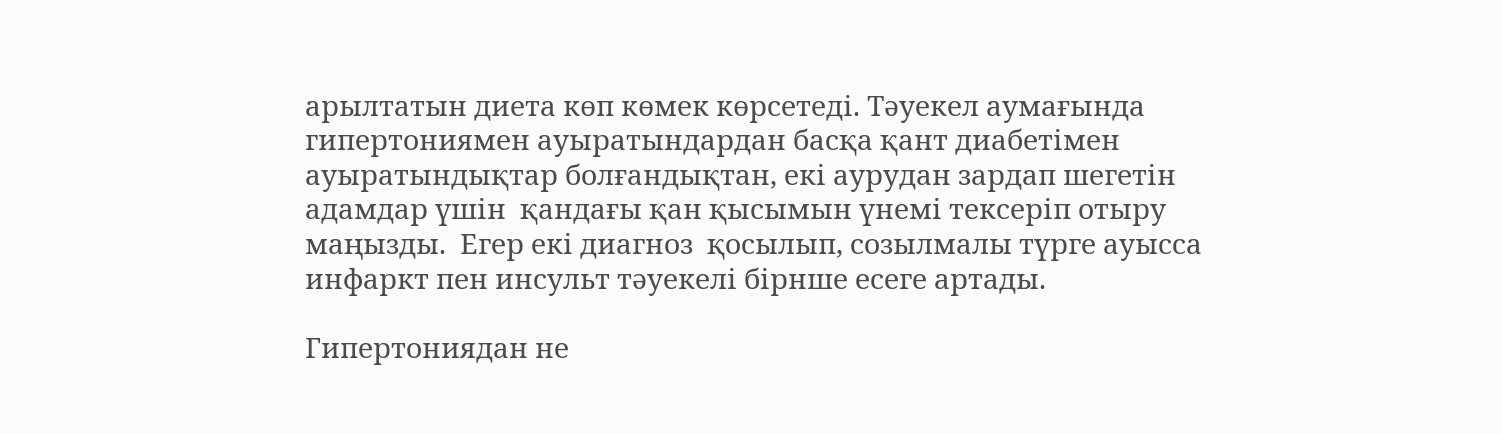арылтатын диета көп көмек көрсетеді. Тәуекел аумағында гипертониямен ауыратындардан басқа қант диабетімен ауыратындықтар болғандықтан, екі аурудан зардап шегетін адамдар үшін  қандағы қан қысымын үнемі тексеріп отыру маңызды.  Егер екі диагноз  қосылып, созылмалы түрге ауысса  инфаркт пен инсульт тәуекелі бірнше есеге артады.

Гипертониядан не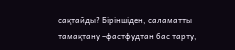сақтайды? Біріншіден, саламатты тамақтану –фастфудтан бас тарту,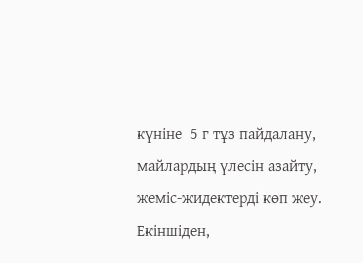күніне  5 г тұз пайдалану, майлардың үлесін азайту, жеміс-жидектерді көп жеу.  Екіншіден,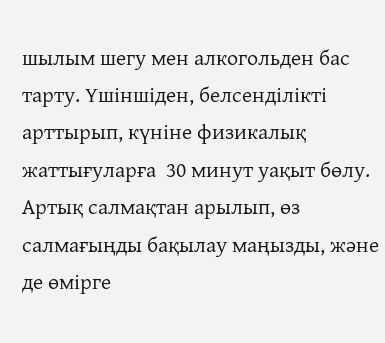шылым шегу мен алкогольден бас тарту. Үшіншіден, белсенділікті арттырып, күніне физикалық жаттығуларға  30 минут уақыт бөлу. Артық салмақтан арылып, өз салмағыңды бақылау маңызды, және де өмірге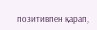позитивпен қарап,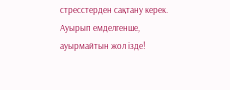стресстерден сақтану керек.  Ауырып емделгенше, ауырмайтын жол ізде!